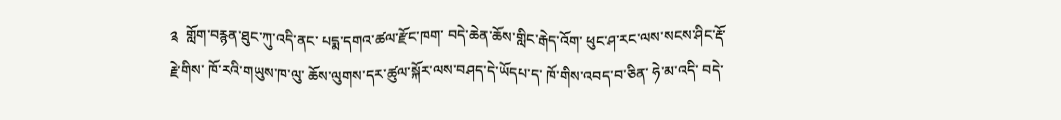༉  གློག་བརྙན་ཐུང་ཀུ་འདི་ནང་ པདྨ་དགའ་ཚལ་རྫོང་ཁག་ བདེ་ཆེན་ཆོས་གླིང་རྒེད་འོག་ ཕུང་ཤ་རང་ལས་སངས་ཤིང་རྡོ་རྗེ་གིས་ ཁོ་རའི་གཡུས་ཁ་ལུ་ ཆོས་ལུགས་དར་ཚུལ་སྐོར་ལས་བཤད་དེ་ཡོདཔ་ད་ ཁོ་གིས་འབད་བ་ཅིན་ ཧེ་མ་འདི་ བདེ་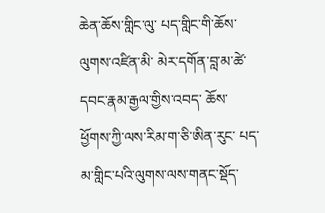ཆེན་ཆོས་གླིང་ལུ་ པད་གླིང་གི་ཆོས་ལུགས་འཛིན་མི་ མེར་དགོན་བླ་མ་ཚེ་དབང་རྣམ་རྒྱལ་གྱིས་འབད་ ཆོས་ཕྱོགས་ཀྱི་ལས་རིམ་ག་ཅི་ཨིན་རུང་ པད་མ་གླིང་པའི་ལུགས་ལས་གནང་སྡོད་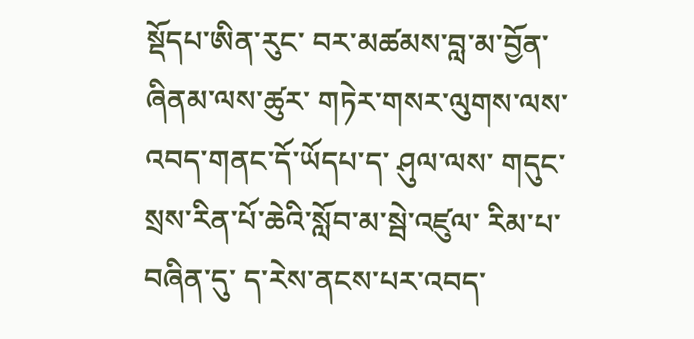སྡོདཔ་ཨིན་རུང་ བར་མཚམས་བླ་མ་བྱོན་ཞིནམ་ལས་ཚུར་ གཏེར་གསར་ལུགས་ལས་འབད་གནང་དོ་ཡོདཔ་ད་ ཤུལ་ལས་ གདུང་སྲས་རིན་པོ་ཆེའི་སློབ་མ་སྦེ་འཛུལ་ རིམ་པ་བཞིན་དུ་ ད་རེས་ནངས་པར་འབད་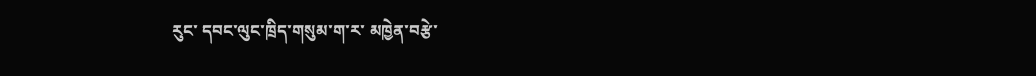རུང་ དབང་ལུང་ཁྲིད་གསུམ་ག་ར་ མཁྱེན་བརྩེ་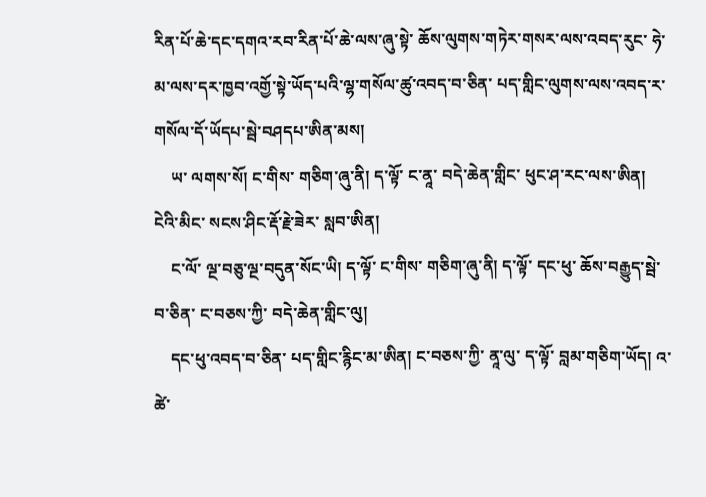རིན་པོ་ཆེ་དང་དགའ་རབ་རིན་པོ་ཆེ་ལས་ཞུ་སྟེ་ ཆོས་ལུགས་གཏེར་གསར་ལས་འབད་རུང་ ཧེ་མ་ལས་དར་ཁྱབ་འགྱོ་སྟེ་ཡོད་པའི་ལྷ་གསོལ་ཚུ་འབད་བ་ཅིན་ པད་གླིང་ལུགས་ལས་འབད་ར་གསོལ་དོ་ཡོདཔ་སྦེ་བཤདཔ་ཨིན་མས།
    ཡ་ ལགས་སོ། ང་གིས་ གཅིག་ཞུ་ནི། ད་ལྟོ་ ང་ནཱ་ བདེ་ཆེན་གླིང་ ཕུང་ཤ་རང་ལས་ཨིན། ངེའི་མིང་ སངས་ཤིང་རྡོ་རྗེ་ཟེར་ སླབ་ཨིན།
    ང་ལོ་ ལྔ་བཅུ་ལྔ་བདུན་སོང་ཡི། ད་ལྟོ་ ང་གིས་ གཅིག་ཞུ་ནི། ད་ལྟོ་ དང་ཕུ་ ཆོས་བརྒྱུད་སྦེ་བ་ཅིན་ ང་བཅས་ཀྱི་ བདེ་ཆེན་གླིང་ལུ།
    དང་ཕུ་འབད་བ་ཅིན་ པད་གླིང་རྙིང་མ་ཨིན། ང་བཅས་ཀྱི་ ནཱ་ལུ་ ད་ལྟོ་ བླམ་གཅིག་ཡོད། འ་ཚེ་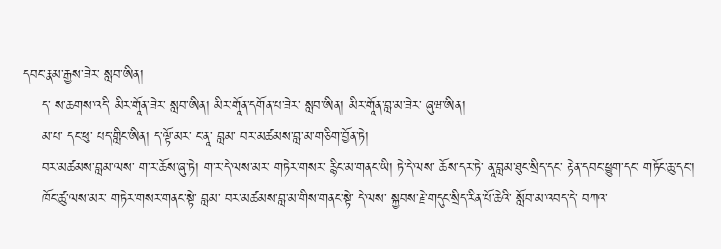དབང་རྣམ་རྒྱས་ཟེར་ སླབ་ཨིན།
    ད་ ས་ཆགས་འདི་ མིར་གཱོན་ཟེར་ སླབ་ཨིན། མིར་གཱོན་དགོན་པ་ཟེར་ སླབ་ཨིན། མིར་གཱོན་བླ་མ་ཟེར་ ཞུཝ་ཨིན།
    མ་པ་ དང་ཕུ་ པད་གླིང་ཨིན། ད་ལྟོ་མར་ ང་ནཱ་ བླམ་ བར་མཚམས་བླ་མ་གཅིག་བྱོན་ཏེ།
    བར་མཚམས་བླམ་ལས་ ག་ར་ཆོས་ཞུ་ཏེ། ག་ར་དེ་ལས་མར་ གཏེར་གསར་ རྙིང་མ་གནང་ཡི། ཏེ་དེ་ལས་ ཆོས་དར་ཏེ་ ནཱ་བླམ་ཐུང་སྲིད་དང་ རྟེན་དབང་ཕྱུག་དང་ གཏོང་ཆུ་དང་།
    ཁོང་ཚུ་ལས་མར་ གཏེར་གསར་གནང་སྟེ་ བླམ་ བར་མཚམས་བླ་མ་གིས་གནང་སྟེ་ དེ་ལས་ སྐྱབས་རྗེ་གདུང་སྲིད་རིན་པོ་ཆེའི་ སློབ་མ་འབད་དེ་ བཀའ་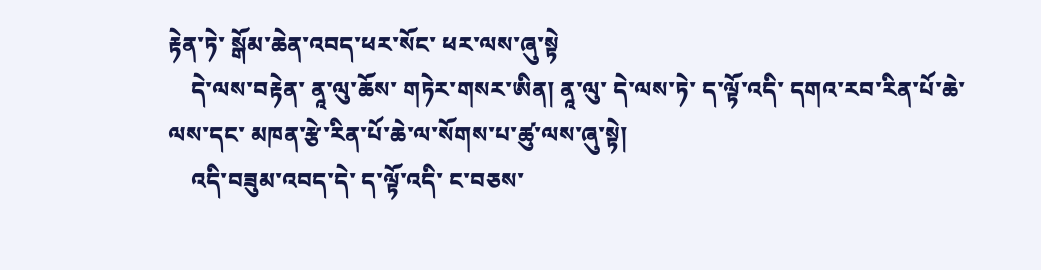རྟེན་ཏེ་ སྒོམ་ཆེན་འབད་ཕར་སོང་ ཕར་ལས་ཞུ་སྟེ
    དེ་ལས་བརྟེན་ ནཱ་ལུ་ཆོས་ གཏེར་གསར་ཨིན། ནཱ་ལུ་ དེ་ལས་ཏེ་ ད་ལྟོ་འདི་ དགའ་རབ་རིན་པོ་ཆེ་ལས་དང་ མཁན་རྩེ་རིན་པོ་ཆེ་ལ་སོགས་པ་ཚུ་ལས་ཞུ་སྟེ།
    འདི་བཟུམ་འབད་དེ་ ད་ལྟོ་འདི་ ང་བཅས་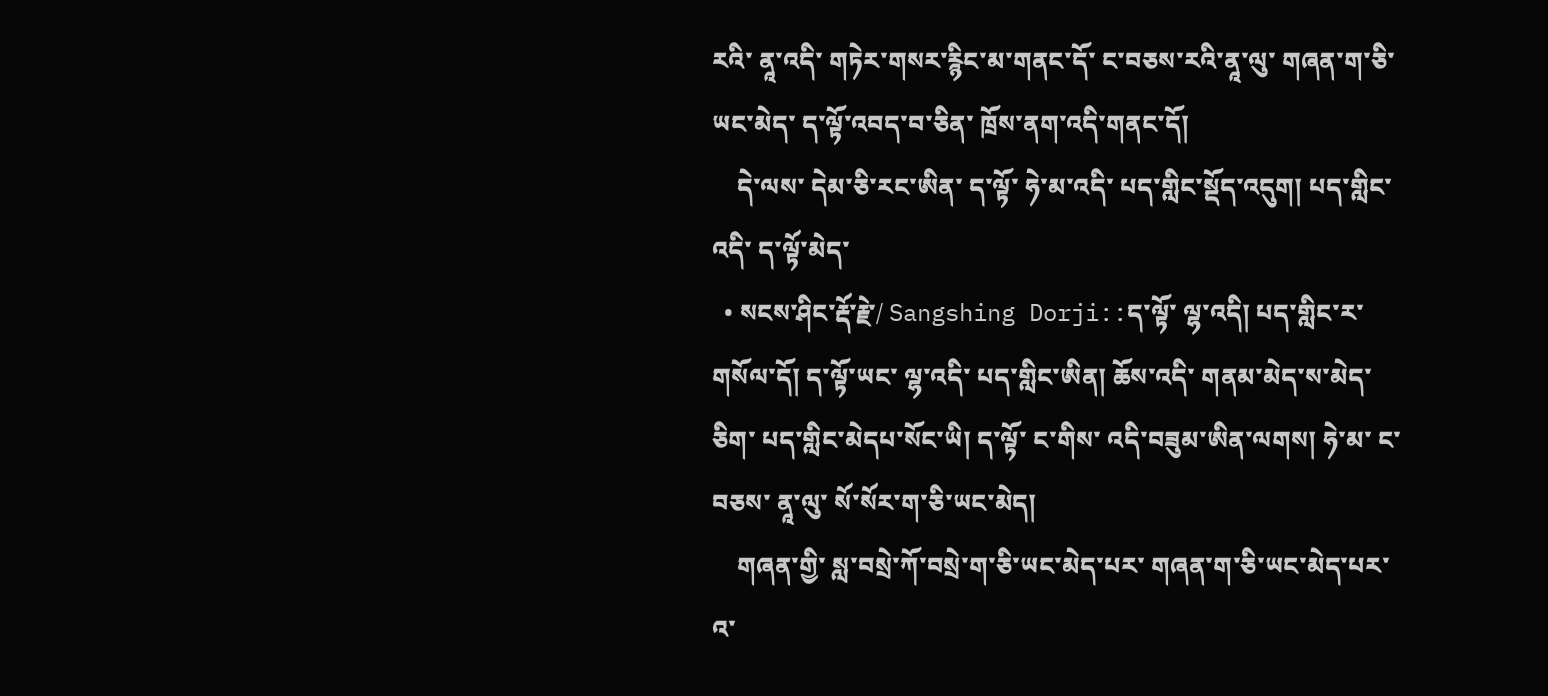རའི་ ནཱ་འདི་ གཏེར་གསར་རྙིང་མ་གནང་དོ་ ང་བཅས་རའི་ནཱ་ལུ་ གཞན་ག་ཅི་ཡང་མེད་ ད་ལྟོ་འབད་བ་ཅིན་ ཁྲོས་ནག་འདི་གནང་དོ།
    དེ་ལས་ དེམ་ཅི་རང་ཨིན་ ད་ལྟོ་ ཧེ་མ་འདི་ པད་གླིང་སྡོད་འདུག། པད་གླིང་འདི་ ད་ལྟོ་མེད་
  • སངས་ཤིང་རྡོ་རྗེ་/ Sangshing Dorji::ད་ལྟོ་ ལྷ་འདི། པད་གླིང་ར་གསོལ་དོ། ད་ལྟོ་ཡང་ ལྷ་འདི་ པད་གླིང་ཨིན། ཆོས་འདི་ གནམ་མེད་ས་མེད་ཅིག་ པད་གླིང་མེདཔ་སོང་ཡི། ད་ལྟོ་ ང་གིས་ འདི་བཟུམ་ཨིན་ལགས། ཧེ་མ་ ང་བཅས་ ནཱ་ལུ་ སོ་སོར་ག་ཅི་ཡང་མེད།
    གཞན་གྱི་ སླ་བསྲེ་ཀོ་བསྲེ་ག་ཅི་ཡང་མེད་པར་ གཞན་ག་ཅི་ཡང་མེད་པར་ འ་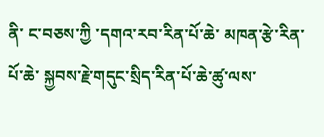ནི་ ང་བཅས་ཀྱི ་དགའ་རབ་རིན་པོ་ཆེ་ མཁན་རྩེ་རིན་པོ་ཆེ་ སྐྱབས་རྗེ་གདུང་སྲིད་རིན་པོ་ཆེ་ཚུ་ལས་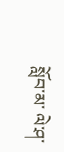སློབ་མ་ ལེ་ཤ་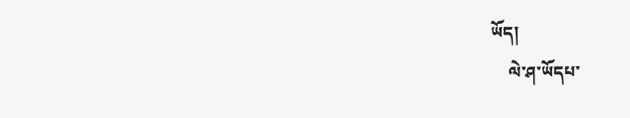ཡོད།
    ལེ་ཤ་ཡོདཔ་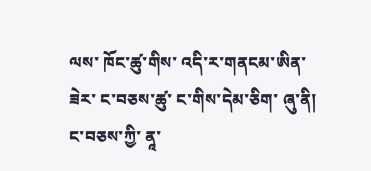ལས་ ཁོང་ཚུ་གིས་ འདི་ར་གནངམ་ཨིན་ཟེར་ ང་བཅས་ཚུ་ ང་གིས་དེམ་ཅིག་ ཞུ་ནི། ང་བཅས་ཀྱི་ ནཱ་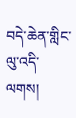བདེ་ཆེན་གླིང་ལུ་འདི་ལགས།